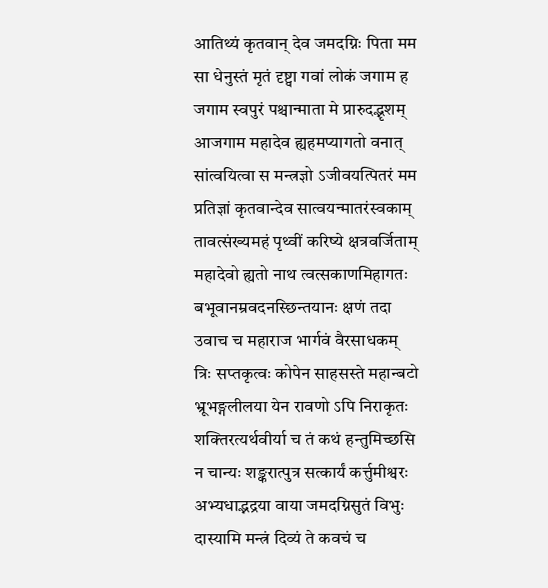आतिथ्यं कृतवान् देव जमदग्निः पिता मम
सा धेनुस्तं मृतं दृष्ट्वा गवां लोकं जगाम ह
जगाम स्वपुरं पश्चान्माता मे प्रारुदद्भृशम्
आजगाम महादेव ह्यहमप्यागतो वनात्
सांत्वयित्वा स मन्त्रज्ञो ऽजीवयत्पितरं मम
प्रतिज्ञां कृतवान्देव सात्वयन्मातरंस्वकाम्
तावत्संख्यमहं पृथ्वीं करिष्ये क्षत्रवर्जिताम्
महादेवो ह्यतो नाथ त्वत्सकाणमिहागतः
बभूवानम्रवदनस्छिन्तयानः क्षणं तदा
उवाच च महाराज भार्गवं वैरसाधकम्
त्रिः सप्तकृत्वः कोपेन साहसस्ते महान्बटो
भ्रूभङ्गलीलया येन रावणो ऽपि निराकृतः
शक्तिरत्यर्थवीर्या च तं कथं हन्तुमिच्छसि
न चान्यः शङ्करात्पुत्र सत्कार्यं कर्त्तुमीश्वरः
अभ्यधाद्भद्रया वाया जमदग्निसुतं विभुः
दास्यामि मन्त्रं दिव्यं ते कवचं च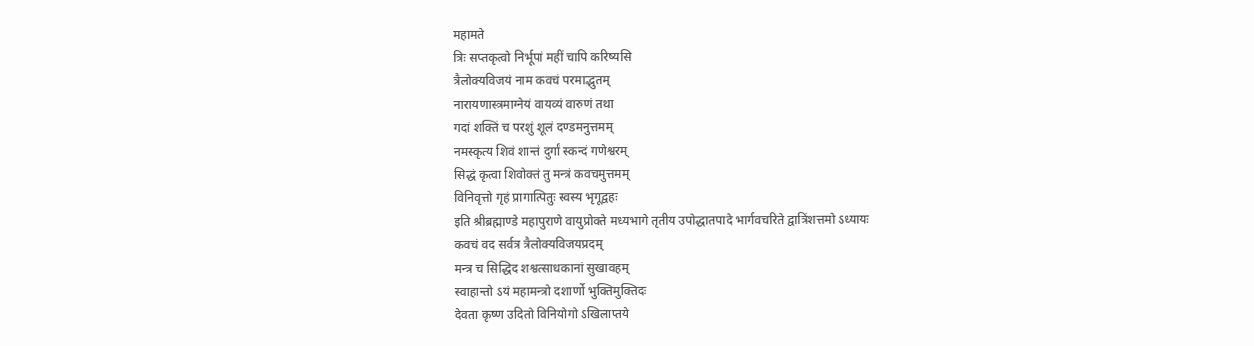महामते
त्रिः सप्तकृत्वो निर्भूपां महीं चापि करिष्यसि
त्रैलोक्यविजयं नाम कवचं परमाद्भुतम्
नारायणास्त्रमाग्नेयं वायव्यं वारुणं तथा
गदां शक्तिं च परशुं शूलं दण्डमनुत्तमम्
नमस्कृत्य शिवं शान्तं दुर्गां स्कन्दं गणेश्वरम्
सिद्धं कृत्वा शिवोक्तं तु मन्त्रं कवचमुत्तमम्
विनिवृत्तो गृहं प्रागात्पितुः स्वस्य भृगूद्वहः
इति श्रीब्रह्माण्डे महापुराणे वायुप्रोक्ते मध्यभागे तृतीय उपोद्धातपादे भार्गवचरिते द्वात्रिंशत्तमो ऽध्यायः
कवचं वद सर्वत्र त्रैलोक्यविजयप्रदम्
मन्त्र च सिद्धिद शश्वत्साधकानां सुखावहम्
स्वाहान्तो ऽयं महामन्त्रो दशार्णो भुक्तिमुक्तिदः
देवता कृष्ण उदितो विनियोगो ऽखिलाप्तये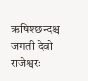ऋषिश्छन्दश्च जगती देवो राजेश्वरः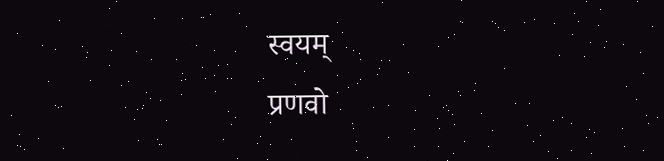स्वयम्
प्रणवो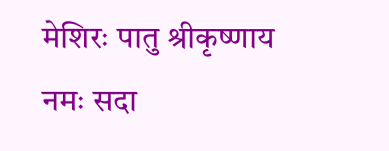मेशिरः पातु श्रीकृष्णाय नमः सदा